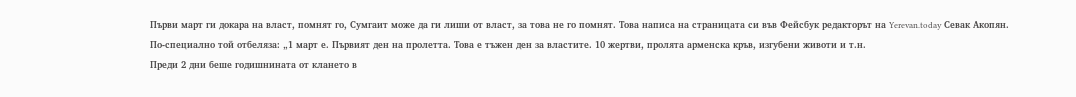Първи март ги докара на власт, помнят го, Сумгаит може да ги лиши от власт, за това не го помнят. Това написа на страницата си във Фейсбук редакторът на Yerevan.today Севак Акопян.
По-специално той отбеляза: „1 март е. Първият ден на пролетта. Това е тъжен ден за властите. 10 жертви, пролята арменска кръв, изгубени животи и т.н.
Преди 2 дни беше годишнината от клането в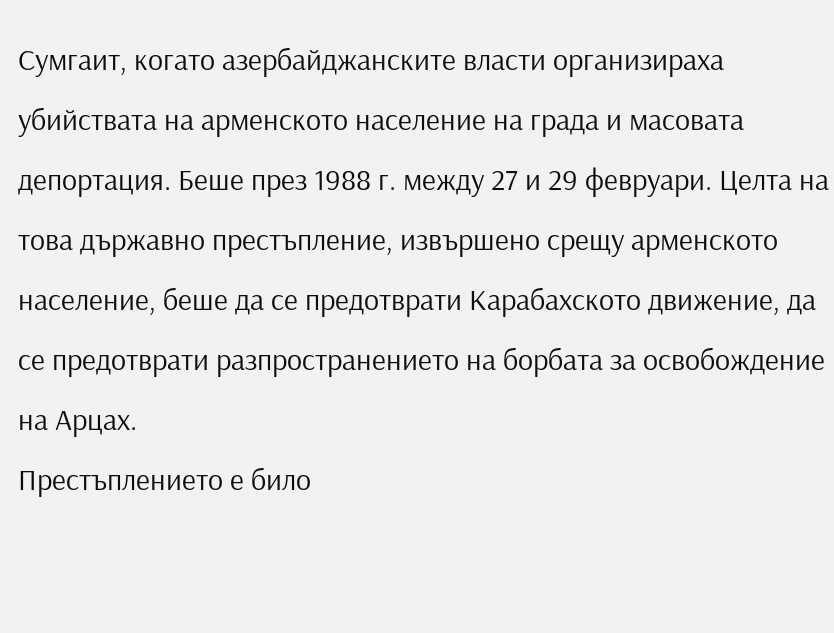Сумгаит, когато азербайджанските власти организираха убийствата на арменското население на града и масовата депортация. Беше през 1988 г. между 27 и 29 февруари. Целта на това държавно престъпление, извършено срещу арменското население, беше да се предотврати Карабахското движение, да се предотврати разпространението на борбата за освобождение на Арцах.
Престъплението е било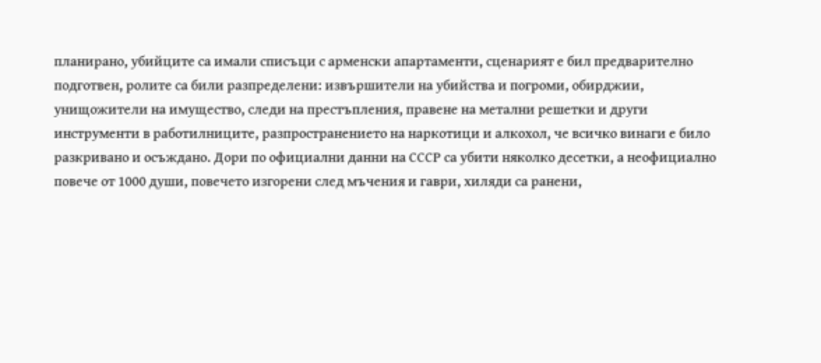планирано, убийците са имали списъци с арменски апартаменти, сценарият е бил предварително подготвен, ролите са били разпределени: извършители на убийства и погроми, обирджии, унищожители на имущество, следи на престъпления, правене на метални решетки и други инструменти в работилниците, разпространението на наркотици и алкохол, че всичко винаги е било разкривано и осъждано. Дори по официални данни на СССР са убити няколко десетки, а неофициално повече от 1000 души, повечето изгорени след мъчения и гаври, хиляди са ранени,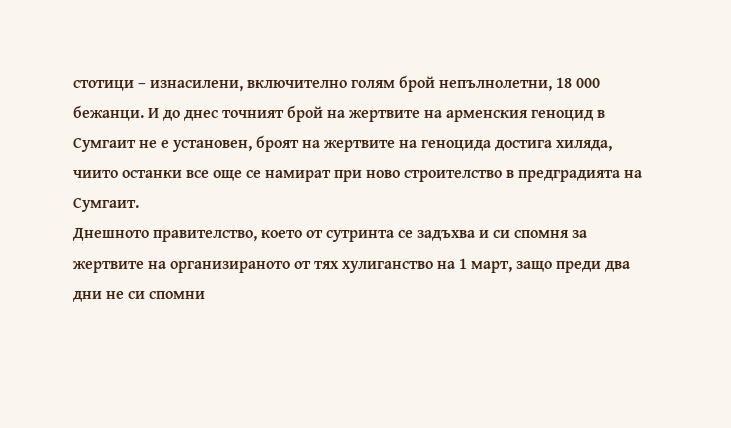стотици – изнасилени, включително голям брой непълнолетни, 18 000 бежанци. И до днес точният брой на жертвите на арменския геноцид в Сумгаит не е установен, броят на жертвите на геноцида достига хиляда, чиито останки все още се намират при ново строителство в предградията на Сумгаит.
Днешното правителство, което от сутринта се задъхва и си спомня за жертвите на организираното от тях хулиганство на 1 март, защо преди два дни не си спомни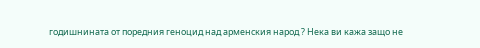годишнината от поредния геноцид над арменския народ ? Нека ви кажа защо не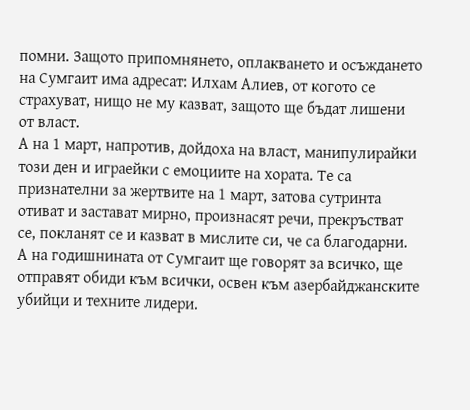помни. Защото припомнянето, оплакването и осъждането на Сумгаит има адресат: Илхам Алиев, от когото се страхуват, нищо не му казват, защото ще бъдат лишени от власт.
А на 1 март, напротив, дойдоха на власт, манипулирайки този ден и играейки с емоциите на хората. Те са признателни за жертвите на 1 март, затова сутринта отиват и застават мирно, произнасят речи, прекръстват се, покланят се и казват в мислите си, че са благодарни. А на годишнината от Сумгаит ще говорят за всичко, ще отправят обиди към всички, освен към азербайджанските убийци и техните лидери.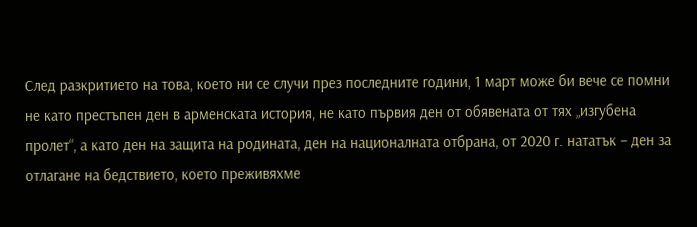След разкритието на това, което ни се случи през последните години, 1 март може би вече се помни не като престъпен ден в арменската история, не като първия ден от обявената от тях „изгубена пролет“, а като ден на защита на родината, ден на националната отбрана, от 2020 г. нататък – ден за отлагане на бедствието, което преживяхме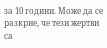за 10 години. Може да се разкрие, че тези жертви са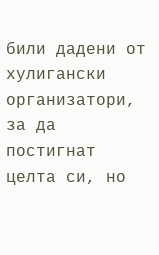били дадени от хулигански организатори, за да постигнат целта си, но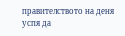правителството на деня успя да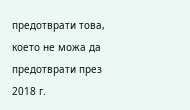предотврати това, което не можа да предотврати през 2018 г.